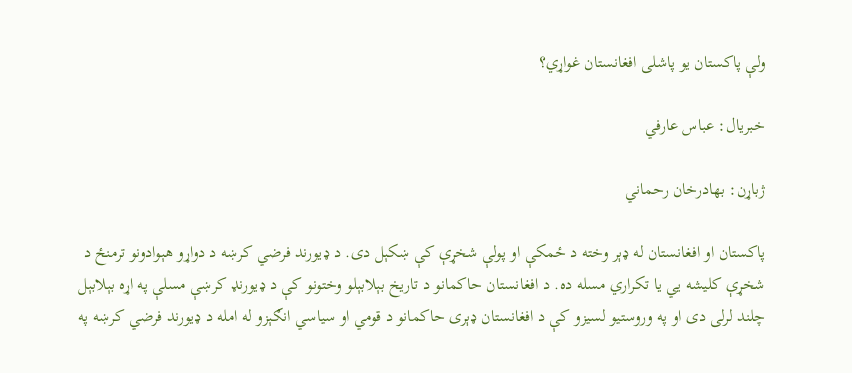ولې پاکستان یو پاشلی افغانستان غواړي؟

خبریال: عباس عارفي

ژباړن: بهادرخان رحماني

پاکستان او افغانستان له ډېر وخته د ځمکې او پولې شخړې کې ښکېل دی. د ډیورند فرضي کرښه د دواړو هېوادونو ترمنځ د شخړې کلیشه یي یا تکراري مسله ده. د افغانستان حاکمانو د تاریخ بېلابېلو وختونو کې د ډیورنډ کرښې مسلې په اړه بېلابېل چلند لرلی دی او په وروستیو لسیزو کې د افغانستان ډېری حاکمانو د قومي او سیاسي انګېزو له امله د ډیورند فرضي کرښه په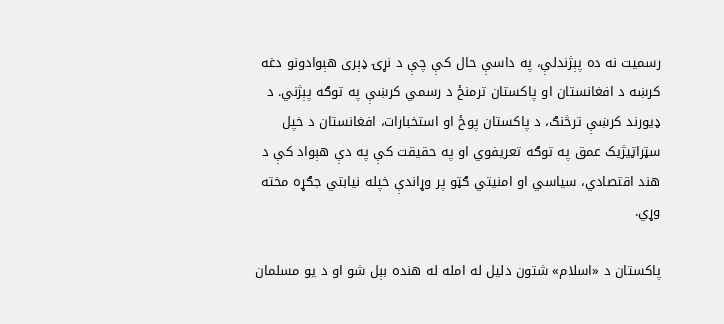رسمیت نه ده پېژندلې، په داسې حال کې چې د نړۍ ډېری هېوادونو دغه کرښه د افغانستان او پاکستان ترمنځ د رسمي کرښې په توګه پېژني. د ډیورند کرښې ترڅنګ، د پاکستان پوځ او استخبارات، افغانستان د خپل سټراټیژیک عمق په توګه تعریفوي او په حقیقت کې په دې هېواد کې د هند اقتصادي، سیاسي او امنیتي ګټو پر وړاندې خپله نیابتي جګړه مخته وړي.

پاکستان د «اسلام» شتون دلیل له امله له هنده بېل شو او د یو مسلمان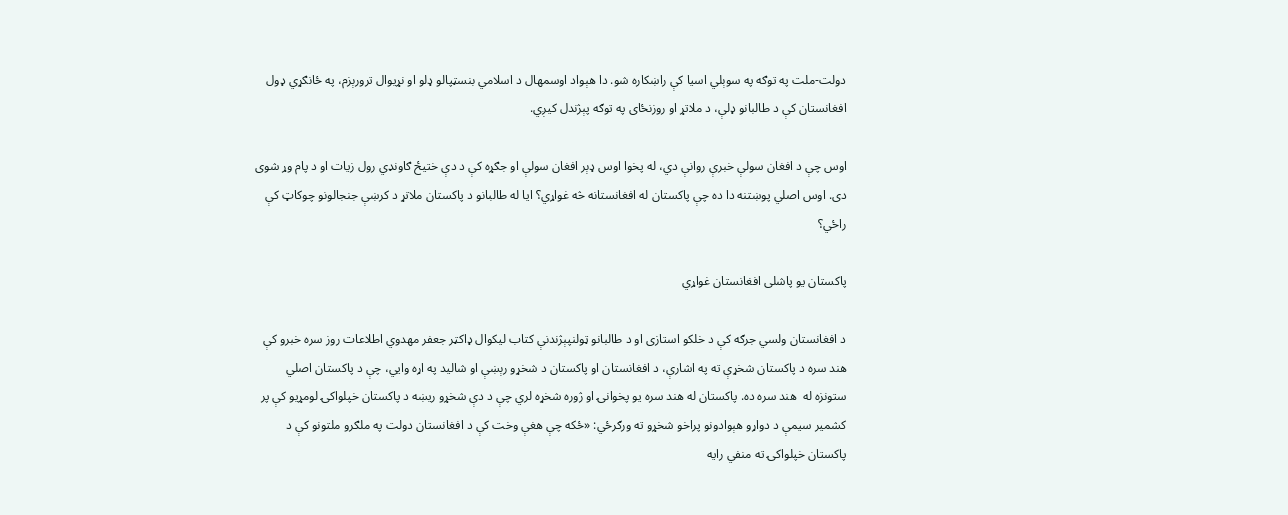دولت-ملت په توګه په سوېلي اسیا کې راښکاره شو. دا هېواد اوسمهال د اسلامي بنسټپالو ډلو او نړیوال ترورېزم، په ځانګړي ډول افغانستان کې د طالبانو ډلې، د ملاتړ او روزنځای په توګه پېژندل کیږي.

اوس چې د افغان سولې خبرې روانې دي، له پخوا اوس ډېر افغان سولې او جګړه کې د دې ختیځ ګاونډي رول زیات او د پام وړ شوی دی. اوس اصلي پوښتنه دا ده چې پاکستان له افغانستانه څه غواړي؟ ایا له طالبانو د پاکستان ملاتړ د کرښې جنجالونو چوکاټ کې راځي؟

پاکستان یو پاشلی افغانستان غواړي

د افغانستان ولسي جرګه کې د خلکو استازی او د طالبانو ټولنپېژندنې کتاب لیکوال ډاکټر جعفر مهدوي اطلاعات روز سره خبرو کې هند سره د پاکستان شخړې ته په اشارې، د افغانستان او پاکستان د شخړو رېښې او شالید په اړه وایي، چې د پاکستان اصلي ستونزه له  هند سره ده. پاکستان له هند سره یو پخوانۍ او ژوره شخړه لري چې د دې شخړو ریښه د پاکستان خپلواکۍ لومړیو کې پر کشمیر سیمې د دواړو هېوادونو پراخو شخړو ته ورګرځي: «ځکه چې هغې وخت کې د افغانستان دولت په ملګرو ملتونو کې د پاکستان خپلواکۍ ته منفي رایه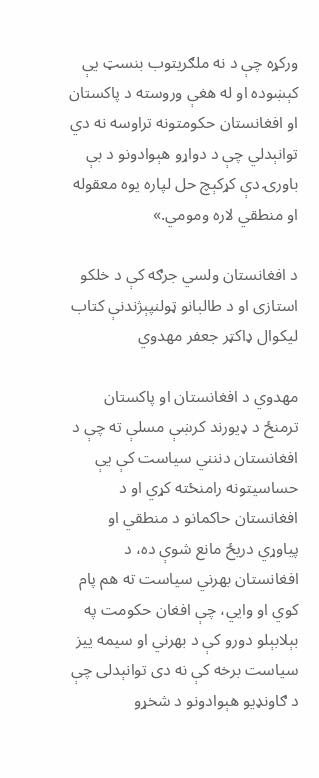ورکړه چې د نه ملګریتوب بنسټ یې کېښوده او له هغې وروسته د پاکستان او افغانستان حکومتونه تراوسه نه دي توانېدلي چې د دواړو هېوادونو د بې باورۍ دې کړکېچ حل لپاره یوه معقوله او منطقي لاره ومومي.»

د افغانستان ولسي جرګه کې د خلکو استازی او د طالبانو ټولنپېژندنې کتاب لیکوال ډاکټر جعفر مهدوي

مهدوي د افغانستان او پاکستان ترمنځ د ډیورند کرښې مسلې ته چې د افغانستان دننني سیاست کې یې حساسیتونه رامنځته کړي او د افغانستان حاکمانو د منطقي او پیاوړي دریځ مانع شوې ده، د افغانستان بهرني سیاست ته هم پام کوي او وایي، چې افغان حکومت په بېلابېلو دورو کې د بهرني او سیمه ییز سیاست برخه کې نه دی توانېدلی چې د ګاونډیو هېوادونو د شخړو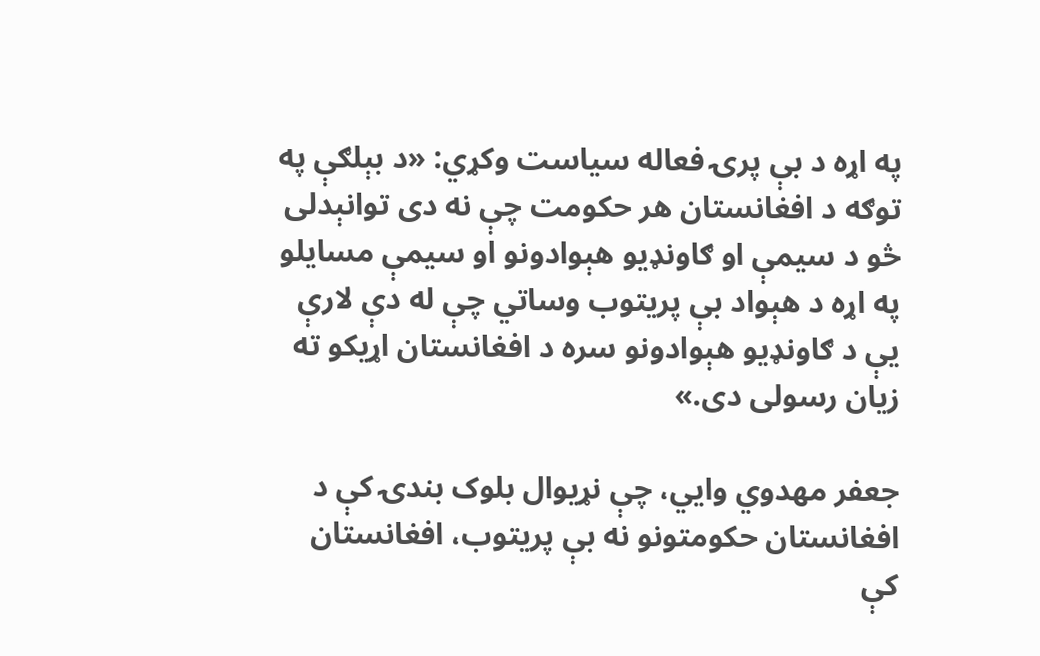په اړه د بې پرۍ فعاله سیاست وکړي: «د بېلګې په توګه د افغانستان هر حکومت چې نه دی توانېدلی څو د سیمې او ګاونډیو هېوادونو او سیمې مسایلو په اړه د هېواد بې پریتوب وساتي چې له دې لارې یې د ګاونډیو هېوادونو سره د افغانستان اړیکو ته زیان رسولی دی.»

جعفر مهدوي وایي، چې نړیوال بلوک بندۍ کې د افغانستان حکومتونو نه بې پریتوب، افغانستان کې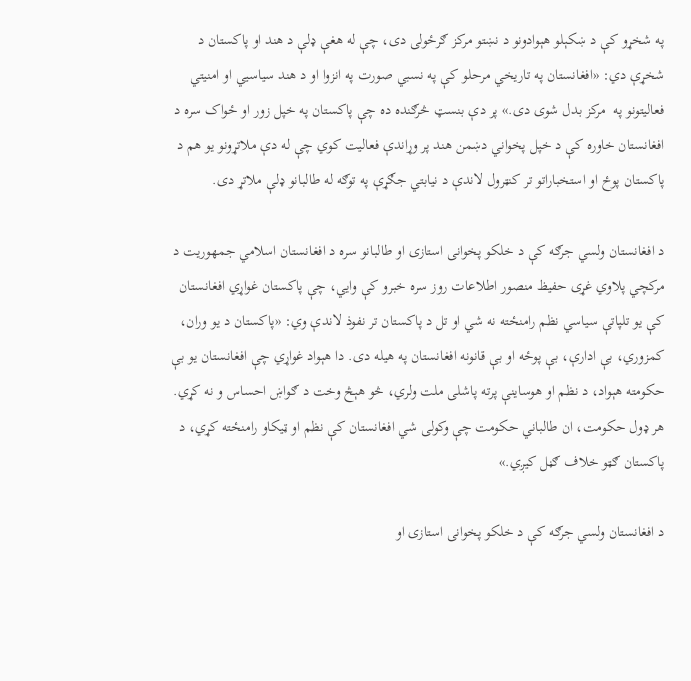په شخړو کې د ښکېلو هېوادونو د نښتو مرکز ګرځولی دی، چې له هغې ډلې د هند او پاکستان د شخړې دي: «افغانستان په تاریخي مرحلو کې په نسبي صورت په انزوا او د هند سیاسیي او امنیتي فعالیتونو په  مرکز بدل شوی دی.» پر دې بنسټ څرګنده ده چې پاکستان په خپل زور او ځواک سره د افغانستان خاوره کې د خپل پخواني دښمن هند پر وړاندې فعالیت کوي چې له دې ملاتړونو یو هم د پاکستان پوځ او استخباراتو تر کنټرول لاندې د نیابتي جګړې په توګه له طالبانو ډلې ملاتړ دی.

د افغانستان ولسي جرګه کې د خلکو پخوانی استازی او طالبانو سره د افغانستان اسلامي جمهوریت د مرکچي پلاوي غړی حفیظ منصور اطلاعات روز سره خبرو کې وایي، چې پاکستان غواړي افغانستان کې یو تلپاتې سیاسي نظم رامنځته نه شي او تل د پاکستان تر نفوذ لاندې وي: «پاکستان د یو وران، کمزوري، بې ادارې، بې پوځه او بې قانونه افغانستان په هیله دی. دا هېواد غواړي چې افغانستان یو بې حکومته هېواد، د نظم او هوساینې پرته پاشلی ملت ولري، څو هېڅ وخت د ګواښ احساس و نه کړي. هر ډول حکومت، ان طالباني حکومت چې وکولی شي افغانستان کې نظم او ټیکاو رامنځته کړي، د پاکستان ګټو خلاف ګڼل کیږي.»

د افغانستان ولسي جرګه کې د خلکو پخوانی استازی او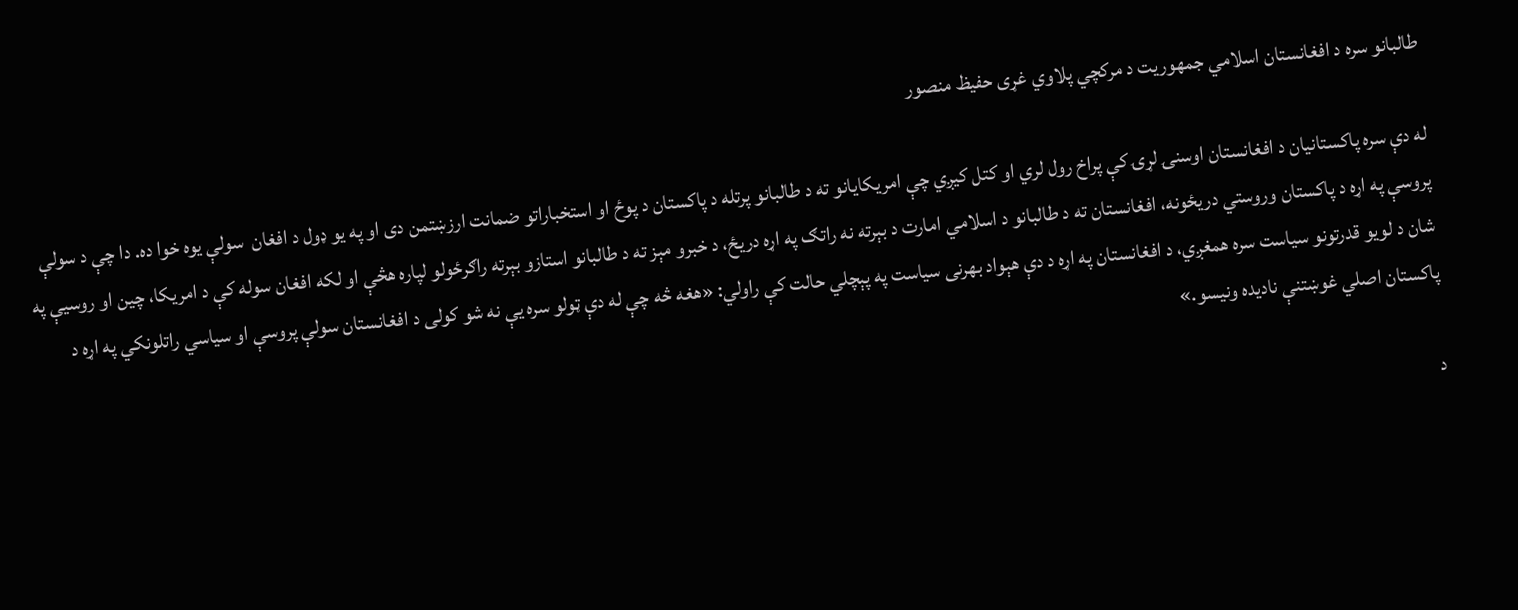طالبانو سره د افغانستان اسلامي جمهوریت د مرکچي پلاوي غړی حفیظ منصور

له دې سره پاکستانیان د افغانستان اوسنۍ لړۍ کې پراخ رول لري او کتل کیږي چې امریکایانو ته د طالبانو پرتله د پاکستان د پوځ او استخباراتو ضمانت ارزښتمن دی او په یو ډول د افغان  سولې یوه خوا ده. دا چې د سولې پروسې په اړه د پاکستان وروستي دریځونه، افغانستان ته د طالبانو د اسلامي امارت د بېرته نه راتګ په اړه دریځ، د خبرو مېز ته د طالبانو استازو بېرته راګرځولو لپاره هڅې او لکه افغان سوله کې د امریکا، چین او روسیې په شان د لویو قدرتونو سیاست سره همغږي، د افغانستان په اړه د دې هېواد بهرنی سیاست په پېچلي حالت کې راولي: «هغه څه چې له دې ټولو سره یې نه شو کولی د افغانستان سولې پروسې او سیاسي راتلونکي په اړه د پاکستان اصلي غوښتنې نادیده ونیسو.»

د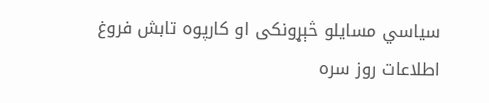سیاسي مسایلو څېړونکی او کارپوه تابش فروغ اطلاعات روز سره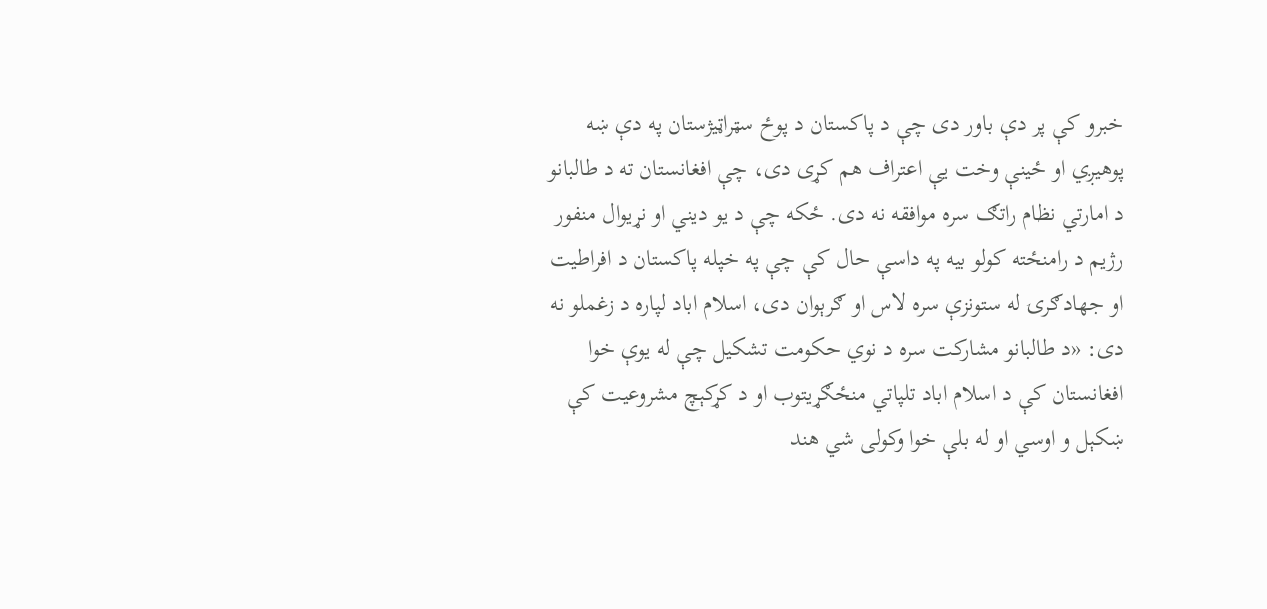خبرو کې پر دې باور دی چې د پاکستان د پوځ سټراټيژستان په دې ښه پوهیږي او ځینې وخت یې اعتراف هم کړی دی، چې افغانستان ته د طالبانو د امارتي نظام راتګ سره موافقه نه دی. ځکه چې د یو دیني او نړیوال منفور رژیم د رامنځته کولو بیه په داسې حال کې چې په خپله پاکستان د افراطیت او جهادګرۍ له ستونزې سره لاس او ګرېوان دی، اسلام اباد لپاره د زغملو نه دی: «د طالبانو مشارکت سره د نوي حکومت تشکیل چې له یوې خوا افغانستان کې د اسلام اباد تلپاتي منځګړیتوب او د کړکېچ مشروعیت کې ښکېل و اوسي او له بلې خوا وکولی شي هند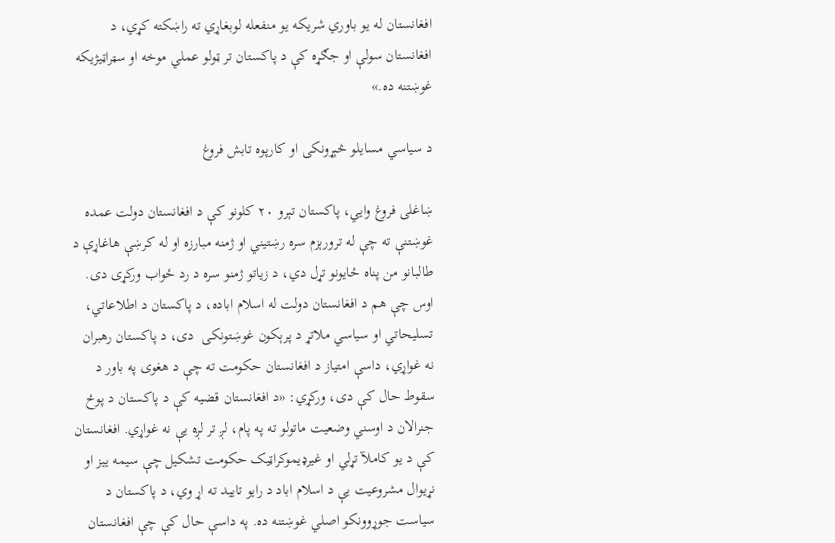افغانستان له یو باوري شریکه یو منفعله لوبغاړي ته راښکته کړي، د افغانستان سولې او جګړه کې د پاکستان تر ټولو عملي موخه او سټراټیژیکه غوښتنه ده.»

د سیاسي مسایلو څېړونکی او کارپوه تابش فروغ

ښاغلی فروغ وایي، پاکستان تېرو ۲۰ کلونو کې د افغانستان دولت عمده غوښتنې ته چې له ترورېزم سره رښتیني او ژمنه مبارزه او له کرښې هاغاړې د طالبانو من پناه ځایونو تړل دي، د زیاتو ژمنو سره د رد ځواب ورکړی دی. اوس چې هم د افغانستان دولت له اسلام اباده، د پاکستان د اطلاعاتي، تسلیحاتي او سیاسي ملاتړ د پرېکون غوښتونکی  دی، د پاکستان رهبران نه غواړي، داسې امتیاز د افغانستان حکومت ته چې د هغوی په باور د سقوط حال کې دی، ورکړي: «د افغانستان قضیه کې د پاکستان د پوځ جنرالان د اوسني وضعیت ماتولو ته په پام، لږ تر لږه یې نه غواړي. افغانستان کې د یو کاملآ تړلي او غیرډیموکراټیک حکومت تشکیل چې سیمه ییز او نړیوال مشروعیت یې د اسلام اباد د رایو تایید ته اړ وي، د پاکستان د سیاست جوړوونکو اصلي غوښتنه ده. په داسې حال کې چې افغانستان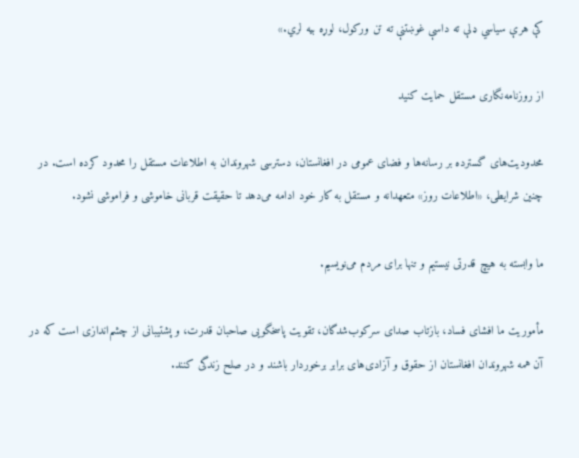کې هرې سیاسي ډلې ته داسې غوښتنې ته تن ورکول، لوړه بیه لري.»

از روزنامه‌نگاری مستقل حمایت کنید

محدودیت‌های گسترده بر رسانه‌ها و فضای عمومی در افغانستان، دسترسی شهروندان به اطلاعات مستقل را محدود کرده است. در چنین شرایطی، «اطلاعات روز» متعهدانه و مستقل به کار خود ادامه می‌دهد تا حقیقت قربانی خاموشی و فراموشی نشود.

ما وابسته به هیچ قدرتی نیستیم و تنها برای مردم می‌نویسیم.

مأموریت ما افشای فساد، بازتاب صدای سرکوب‌شدگان، تقویت پاسخگویی صاحبان قدرت، و پشتیبانی از چشم‌اندازی است که در آن همه شهروندان افغانستان از حقوق و آزادی‌های برابر برخوردار باشند و در صلح زندگی کنند.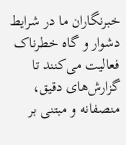خبرنگاران ما در شرایط دشوار و گاه خطرناک فعالیت می‌کنند تا گزارش‌های دقیق، منصفانه و مبتنی بر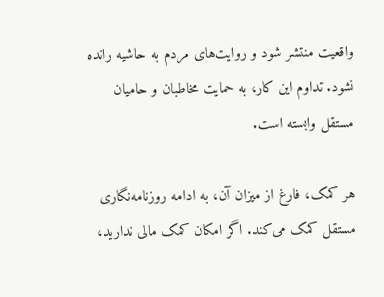واقعیت منتشر شود و روایت‌های مردم به حاشیه رانده نشود. تداوم این کار، به حمایت مخاطبان و حامیان مستقل وابسته است.

هر کمک، فارغ از میزان آن، به ادامه روزنامه‌نگاری مستقل کمک می‌کند. اگر امکان کمک مالی ندارید،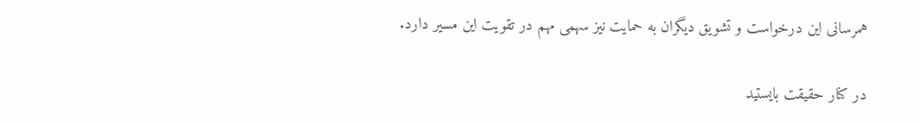همرسانی این درخواست و تشویق دیگران به حمایت نیز سهمی مهم در تقویت این مسیر دارد.

در کنار حقیقت بایستید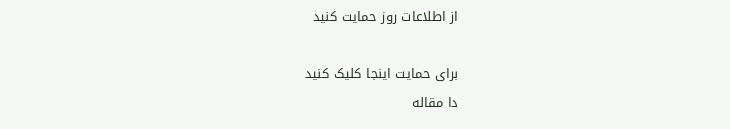از اطلاعات روز حمایت کنید

برای حمایت اینجا کلیک کنید
دا مقاله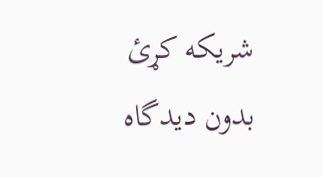شریکه کړئ
بدون دیدگاه